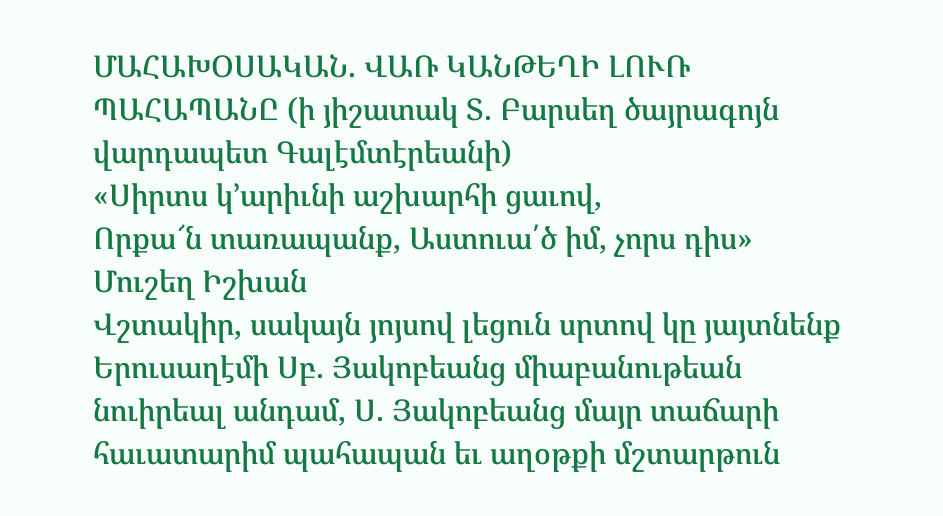ՄԱՀԱԽՕՍԱԿԱՆ. ՎԱՌ ԿԱՆԹԵՂԻ ԼՈՒՌ ՊԱՀԱՊԱՆԸ (ի յիշատակ Տ. Բարսեղ ծայրագոյն վարդապետ Գալէմտէրեանի)
«Սիրտս կ՚արիւնի աշխարհի ցաւով,
Որքա՜ն տառապանք, Աստուա՛ծ իմ, չորս դիս»
Մուշեղ Իշխան
Վշտակիր, սակայն յոյսով լեցուն սրտով կը յայտնենք Երուսաղէմի Սբ. Յակոբեանց միաբանութեան նուիրեալ անդամ, Ս. Յակոբեանց մայր տաճարի հաւատարիմ պահապան եւ աղօթքի մշտարթուն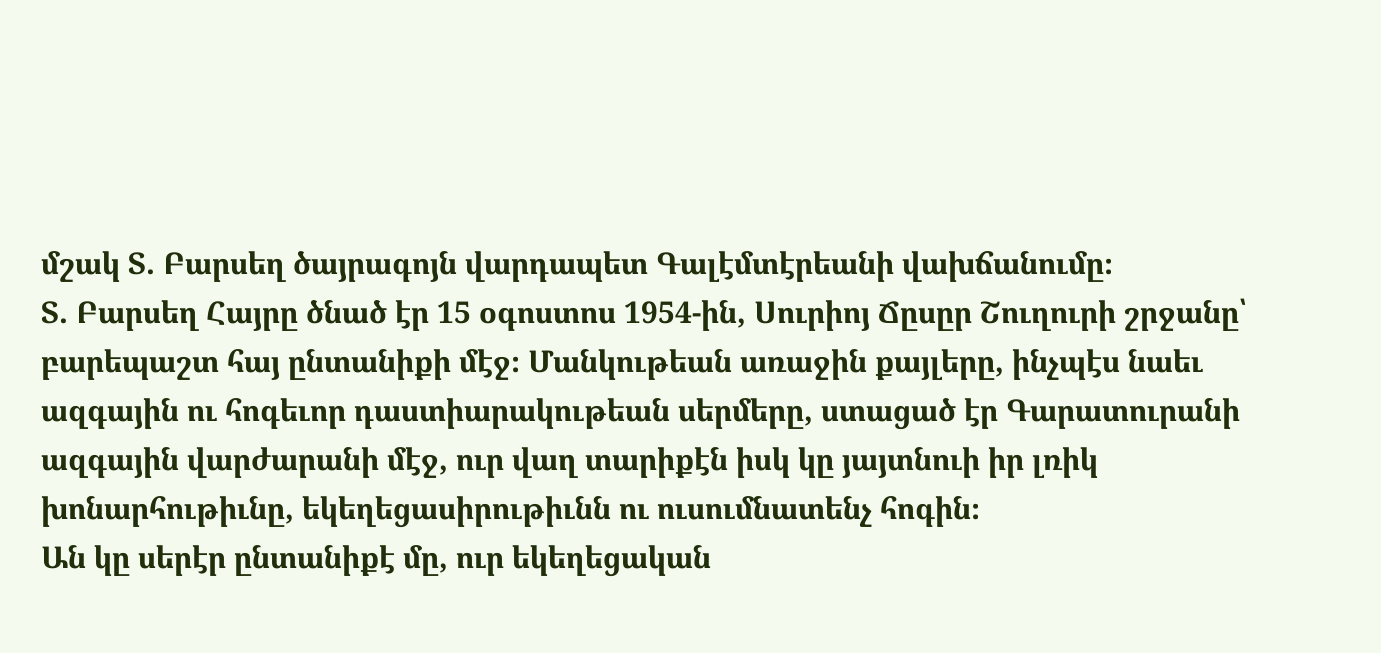մշակ Տ. Բարսեղ ծայրագոյն վարդապետ Գալէմտէրեանի վախճանումը։
Տ. Բարսեղ Հայրը ծնած էր 15 օգոստոս 1954-ին, Սուրիոյ Ճըսըր Շուղուրի շրջանը՝ բարեպաշտ հայ ընտանիքի մէջ։ Մանկութեան առաջին քայլերը, ինչպէս նաեւ ազգային ու հոգեւոր դաստիարակութեան սերմերը, ստացած էր Գարատուրանի ազգային վարժարանի մէջ, ուր վաղ տարիքէն իսկ կը յայտնուի իր լռիկ խոնարհութիւնը, եկեղեցասիրութիւնն ու ուսումնատենչ հոգին։
Ան կը սերէր ընտանիքէ մը, ուր եկեղեցական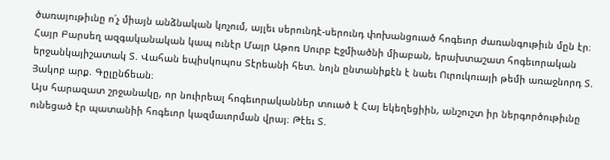ծառայութիւնը ո՛չ միայն անձնական կոչում, այլեւ սերունդէ-սերունդ փոխանցուած հոգեւոր ժառանգութիւն մըն էր։ Հայր Բարսեղ ազգականական կապ ունէր Մայր Աթոռ Սուրբ Էջմիածնի միաբան, երախտաշատ հոգեւորական երջանկայիշատակ Տ. Վահան եպիսկոպոս Տէրեանի հետ. նոյն ընտանիքէն է նաեւ Ուրուկուայի թեմի առաջնորդ Տ. Յակոբ արք. Գըլընճեան։
Այս հարազատ շրջանակը, որ նուիրեալ հոգեւորականներ տուած է Հայ եկեղեցիին, անշուշտ իր ներգործութիւնը ունեցած էր պատանիի հոգեւոր կազմաւորման վրայ։ Թէեւ Տ.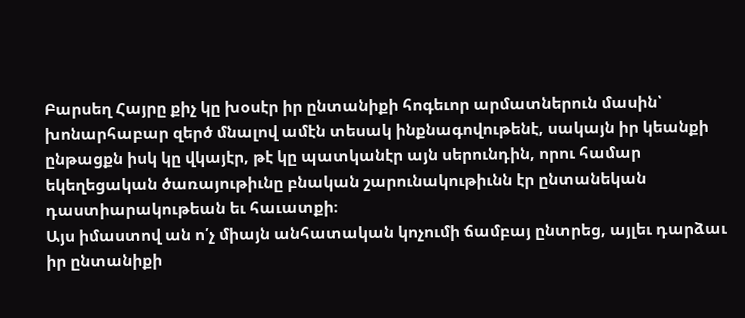Բարսեղ Հայրը քիչ կը խօսէր իր ընտանիքի հոգեւոր արմատներուն մասին՝ խոնարհաբար զերծ մնալով ամէն տեսակ ինքնագովութենէ, սակայն իր կեանքի ընթացքն իսկ կը վկայէր, թէ կը պատկանէր այն սերունդին, որու համար եկեղեցական ծառայութիւնը բնական շարունակութիւնն էր ընտանեկան դաստիարակութեան եւ հաւատքի։
Այս իմաստով ան ո՛չ միայն անհատական կոչումի ճամբայ ընտրեց, այլեւ դարձաւ իր ընտանիքի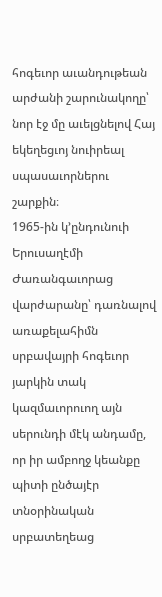հոգեւոր աւանդութեան արժանի շարունակողը՝ նոր էջ մը աւելցնելով Հայ եկեղեցւոյ նուիրեալ սպասաւորներու շարքին։
1965-ին կ՚ընդունուի Երուսաղէմի Ժառանգաւորաց վարժարանը՝ դառնալով առաքելահիմն սրբավայրի հոգեւոր յարկին տակ կազմաւորուող այն սերունդի մէկ անդամը, որ իր ամբողջ կեանքը պիտի ընծայէր տնօրինական սրբատեղեաց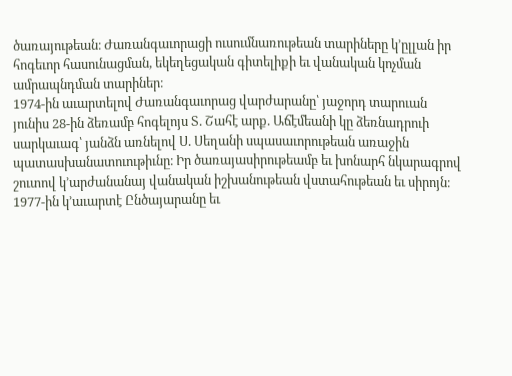ծառայութեան։ Ժառանգաւորացի ուսումնառութեան տարիները կ՚ըլլան իր հոգեւոր հասունացման, եկեղեցական գիտելիքի եւ վանական կոչման ամրապնդման տարիներ։
1974-ին աւարտելով Ժառանգաւորաց վարժարանը՝ յաջորդ տարուան յունիս 28-ին ձեռամբ հոգելոյս Տ. Շահէ արք. Աճէմեանի կը ձեռնադրուի սարկաւագ՝ յանձն առնելով Ս. Սեղանի սպասաւորութեան առաջին պատասխանատուութիւնը։ Իր ծառայասիրութեամբ եւ խոնարհ նկարագրով շուտով կ՚արժանանայ վանական իշխանութեան վստահութեան եւ սիրոյն։
1977-ին կ՚աւարտէ Ընծայարանը եւ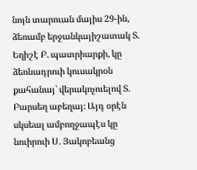նոյն տարուան մայիս 29-ին, ձեռամբ երջանկայիշատակ Տ. Եղիշէ Բ. պատրիարքի, կը ձեռնադրուի կուսակրօն քահանայ՝ վերակոչուելով Տ. Բարսեղ աբեղայ։ Այդ օրէն սկսեալ ամբողջապէս կը նուիրուի Ս. Յակոբեանց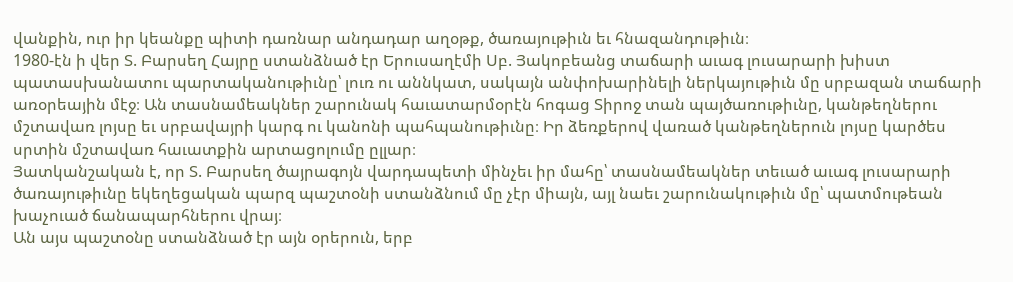վանքին, ուր իր կեանքը պիտի դառնար անդադար աղօթք, ծառայութիւն եւ հնազանդութիւն։
1980-էն ի վեր Տ. Բարսեղ Հայրը ստանձնած էր Երուսաղէմի Սբ. Յակոբեանց տաճարի աւագ լուսարարի խիստ պատասխանատու պարտականութիւնը՝ լուռ ու աննկատ, սակայն անփոխարինելի ներկայութիւն մը սրբազան տաճարի առօրեային մէջ։ Ան տասնամեակներ շարունակ հաւատարմօրէն հոգաց Տիրոջ տան պայծառութիւնը, կանթեղներու մշտավառ լոյսը եւ սրբավայրի կարգ ու կանոնի պահպանութիւնը։ Իր ձեռքերով վառած կանթեղներուն լոյսը կարծես սրտին մշտավառ հաւատքին արտացոլումը ըլլար։
Յատկանշական է, որ Տ. Բարսեղ ծայրագոյն վարդապետի մինչեւ իր մահը՝ տասնամեակներ տեւած աւագ լուսարարի ծառայութիւնը եկեղեցական պարզ պաշտօնի ստանձնում մը չէր միայն, այլ նաեւ շարունակութիւն մը՝ պատմութեան խաչուած ճանապարհներու վրայ։
Ան այս պաշտօնը ստանձնած էր այն օրերուն, երբ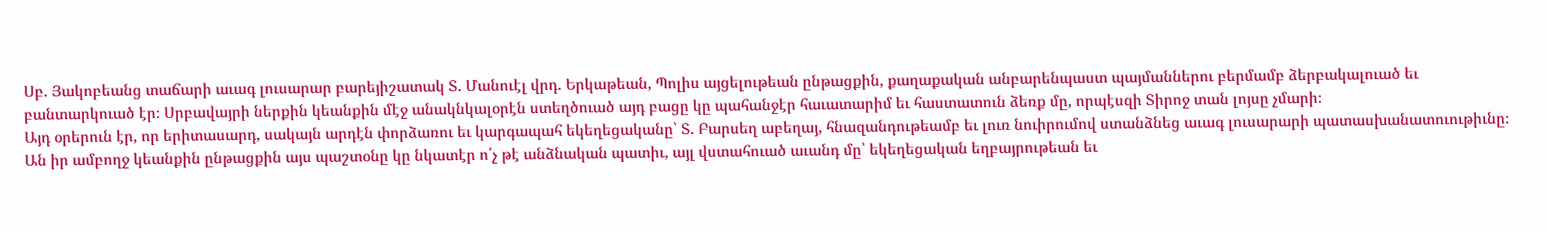Սբ. Յակոբեանց տաճարի աւագ լուսարար բարեյիշատակ Տ. Մանուէլ վրդ. Երկաթեան, Պոլիս այցելութեան ընթացքին, քաղաքական անբարենպաստ պայմաններու բերմամբ ձերբակալուած եւ բանտարկուած էր։ Սրբավայրի ներքին կեանքին մէջ անակնկալօրէն ստեղծուած այդ բացը կը պահանջէր հաւատարիմ եւ հաստատուն ձեռք մը, որպէսզի Տիրոջ տան լոյսը չմարի։
Այդ օրերուն էր, որ երիտասարդ, սակայն արդէն փորձառու եւ կարգապահ եկեղեցականը՝ Տ. Բարսեղ աբեղայ, հնազանդութեամբ եւ լուռ նուիրումով ստանձնեց աւագ լուսարարի պատասխանատուութիւնը։ Ան իր ամբողջ կեանքին ընթացքին այս պաշտօնը կը նկատէր ո՛չ թէ անձնական պատիւ, այլ վստահուած աւանդ մը՝ եկեղեցական եղբայրութեան եւ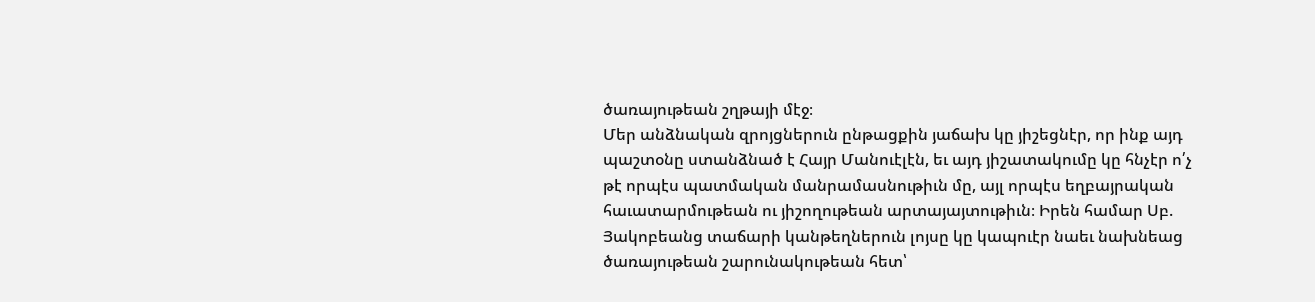ծառայութեան շղթայի մէջ։
Մեր անձնական զրոյցներուն ընթացքին յաճախ կը յիշեցնէր, որ ինք այդ պաշտօնը ստանձնած է Հայր Մանուէլէն, եւ այդ յիշատակումը կը հնչէր ո՛չ թէ որպէս պատմական մանրամասնութիւն մը, այլ որպէս եղբայրական հաւատարմութեան ու յիշողութեան արտայայտութիւն։ Իրեն համար Սբ. Յակոբեանց տաճարի կանթեղներուն լոյսը կը կապուէր նաեւ նախնեաց ծառայութեան շարունակութեան հետ՝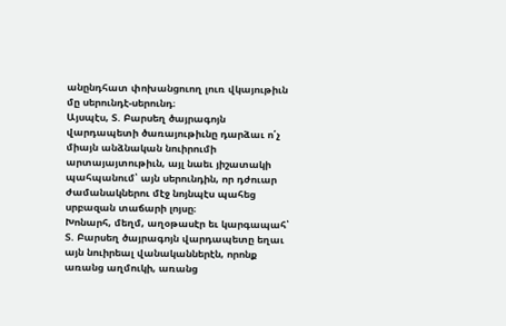անընդհատ փոխանցուող լուռ վկայութիւն մը սերունդէ-սերունդ։
Այսպէս, Տ. Բարսեղ ծայրագոյն վարդապետի ծառայութիւնը դարձաւ ո՛չ միայն անձնական նուիրումի արտայայտութիւն, այլ նաեւ յիշատակի պահպանում՝ այն սերունդին, որ դժուար ժամանակներու մէջ նոյնպէս պահեց սրբազան տաճարի լոյսը։
Խոնարհ, մեղմ, աղօթասէր եւ կարգապահ՝ Տ. Բարսեղ ծայրագոյն վարդապետը եղաւ այն նուիրեալ վանականներէն, որոնք առանց աղմուկի, առանց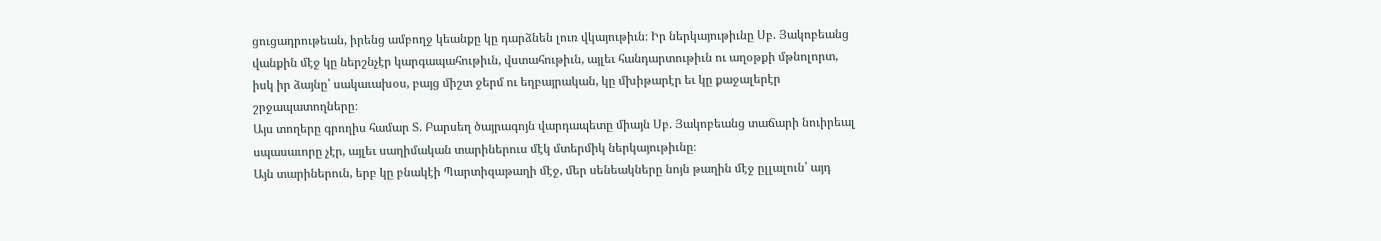ցուցադրութեան, իրենց ամբողջ կեանքը կը դարձնեն լուռ վկայութիւն։ Իր ներկայութիւնը Սբ. Յակոբեանց վանքին մէջ կը ներշնչէր կարգապահութիւն, վստահութիւն, այլեւ հանդարտութիւն ու աղօթքի մթնոլորտ, իսկ իր ձայնը՝ սակաւախօս, բայց միշտ ջերմ ու եղբայրական, կը մխիթարէր եւ կը քաջալերէր շրջապատողները։
Այս տողերը գրողիս համար Տ. Բարսեղ ծայրագոյն վարդապետը միայն Սբ. Յակոբեանց տաճարի նուիրեալ սպասաւորը չէր, այլեւ սաղիմական տարիներուս մէկ մտերմիկ ներկայութիւնը։
Այն տարիներուն, երբ կը բնակէի Պարտիզաթաղի մէջ, մեր սենեակները նոյն թաղին մէջ ըլլալուն՝ այդ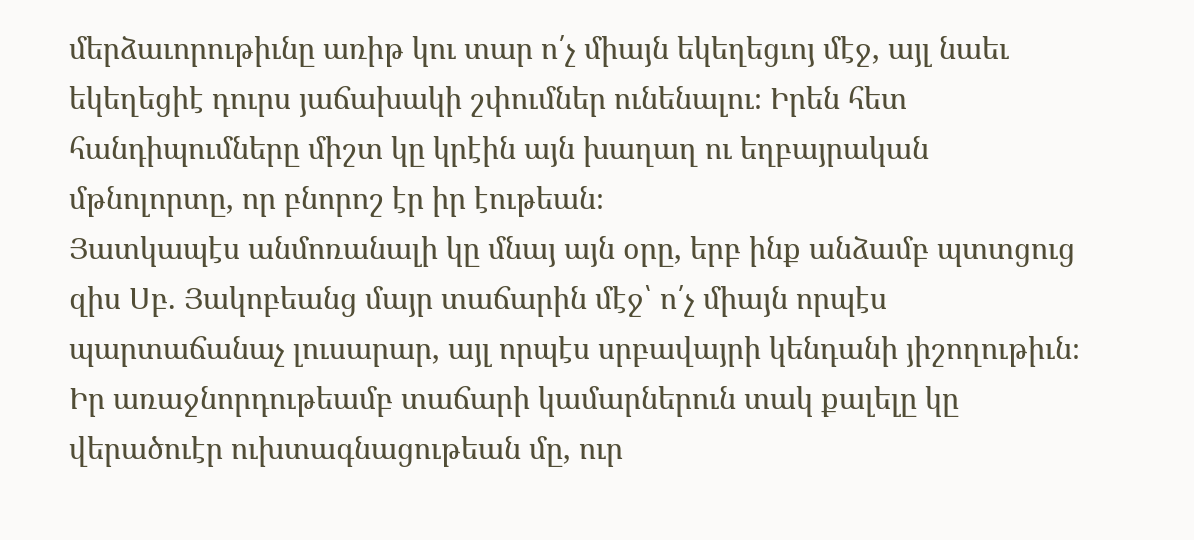մերձաւորութիւնը առիթ կու տար ո՛չ միայն եկեղեցւոյ մէջ, այլ նաեւ եկեղեցիէ դուրս յաճախակի շփումներ ունենալու։ Իրեն հետ հանդիպումները միշտ կը կրէին այն խաղաղ ու եղբայրական մթնոլորտը, որ բնորոշ էր իր էութեան։
Յատկապէս անմոռանալի կը մնայ այն օրը, երբ ինք անձամբ պտտցուց զիս Սբ. Յակոբեանց մայր տաճարին մէջ՝ ո՛չ միայն որպէս պարտաճանաչ լուսարար, այլ որպէս սրբավայրի կենդանի յիշողութիւն։ Իր առաջնորդութեամբ տաճարի կամարներուն տակ քալելը կը վերածուէր ուխտագնացութեան մը, ուր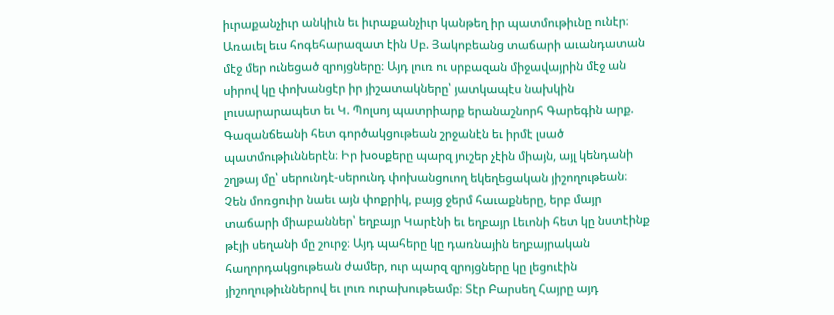իւրաքանչիւր անկիւն եւ իւրաքանչիւր կանթեղ իր պատմութիւնը ունէր։
Առաւել եւս հոգեհարազատ էին Սբ. Յակոբեանց տաճարի աւանդատան մէջ մեր ունեցած զրոյցները։ Այդ լուռ ու սրբազան միջավայրին մէջ ան սիրով կը փոխանցէր իր յիշատակները՝ յատկապէս նախկին լուսարարապետ եւ Կ. Պոլսոյ պատրիարք երանաշնորհ Գարեգին արք. Գազանճեանի հետ գործակցութեան շրջանէն եւ իրմէ լսած պատմութիւններէն։ Իր խօսքերը պարզ յուշեր չէին միայն, այլ կենդանի շղթայ մը՝ սերունդէ-սերունդ փոխանցուող եկեղեցական յիշողութեան։
Չեն մոռցուիր նաեւ այն փոքրիկ, բայց ջերմ հաւաքները, երբ մայր տաճարի միաբաններ՝ եղբայր Կարէնի եւ եղբայր Լեւոնի հետ կը նստէինք թէյի սեղանի մը շուրջ։ Այդ պահերը կը դառնային եղբայրական հաղորդակցութեան ժամեր, ուր պարզ զրոյցները կը լեցուէին յիշողութիւններով եւ լուռ ուրախութեամբ։ Տէր Բարսեղ Հայրը այդ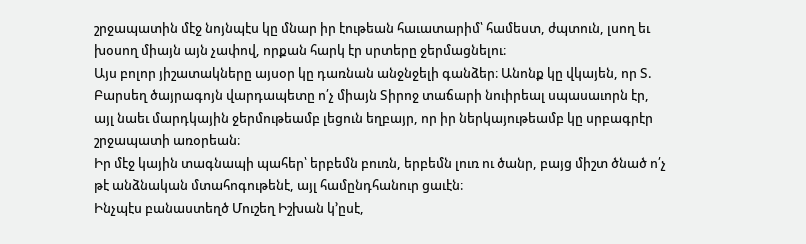շրջապատին մէջ նոյնպէս կը մնար իր էութեան հաւատարիմ՝ համեստ, ժպտուն, լսող եւ խօսող միայն այն չափով, որքան հարկ էր սրտերը ջերմացնելու։
Այս բոլոր յիշատակները այսօր կը դառնան անջնջելի գանձեր։ Անոնք կը վկայեն, որ Տ. Բարսեղ ծայրագոյն վարդապետը ո՛չ միայն Տիրոջ տաճարի նուիրեալ սպասաւորն էր, այլ նաեւ մարդկային ջերմութեամբ լեցուն եղբայր, որ իր ներկայութեամբ կը սրբագրէր շրջապատի առօրեան։
Իր մէջ կային տագնապի պահեր՝ երբեմն բուռն, երբեմն լուռ ու ծանր, բայց միշտ ծնած ո՛չ թէ անձնական մտահոգութենէ, այլ համընդհանուր ցաւէն։
Ինչպէս բանաստեղծ Մուշեղ Իշխան կ՚ըսէ,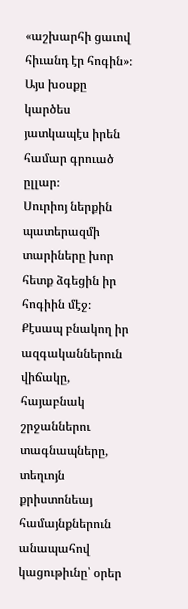«աշխարհի ցաւով հիւանդ էր հոգին»։ Այս խօսքը կարծես յատկապէս իրեն համար գրուած ըլլար։
Սուրիոյ ներքին պատերազմի տարիները խոր հետք ձգեցին իր հոգիին մէջ։ Քէսապ բնակող իր ազգականներուն վիճակը, հայաբնակ շրջաններու տագնապները, տեղւոյն քրիստոնեայ համայնքներուն անապահով կացութիւնը՝ օրեր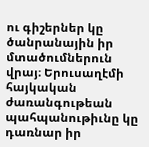ու գիշերներ կը ծանրանային իր մտածումներուն վրայ։ Երուսաղէմի հայկական ժառանգութեան պահպանութիւնը կը դառնար իր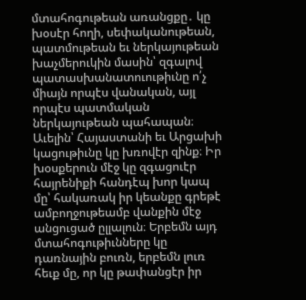մտահոգութեան առանցքը․ կը խօսէր հողի, սեփականութեան, պատմութեան եւ ներկայութեան խաչմերուկին մասին՝ զգալով պատասխանատուութիւնը ո՛չ միայն որպէս վանական, այլ որպէս պատմական ներկայութեան պահապան։
Աւելին՝ Հայաստանի եւ Արցախի կացութիւնը կը խռովէր զինք։ Իր խօսքերուն մէջ կը զգացուէր հայրենիքի հանդէպ խոր կապ մը՝ հակառակ իր կեանքը գրեթէ ամբողջութեամբ վանքին մէջ անցուցած ըլլալուն։ Երբեմն այդ մտահոգութիւնները կը դառնային բուռն, երբեմն լուռ հեւք մը, որ կը թափանցէր իր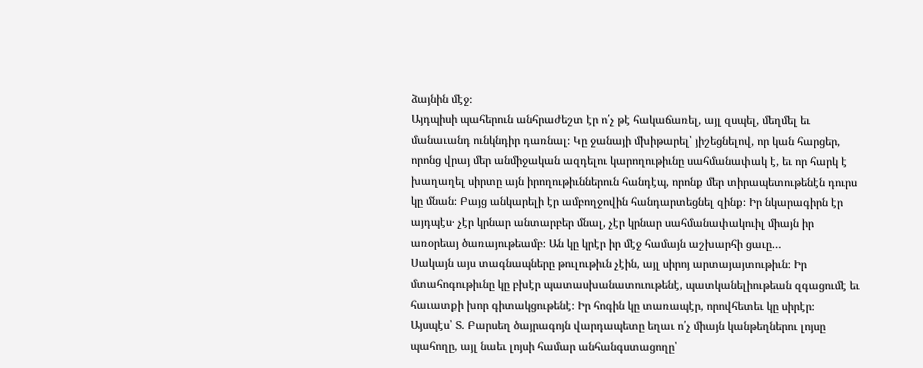ձայնին մէջ։
Այդպիսի պահերուն անհրաժեշտ էր ո՛չ թէ հակաճառել, այլ զսպել, մեղմել եւ մանաւանդ ունկնդիր դառնալ։ Կը ջանայի մխիթարել՝ յիշեցնելով, որ կան հարցեր, որոնց վրայ մեր անմիջական ազդելու կարողութիւնը սահմանափակ է, եւ որ հարկ է խաղաղել սիրտը այն իրողութիւններուն հանդէպ, որոնք մեր տիրապետութենէն դուրս կը մնան։ Բայց անկարելի էր ամբողջովին հանդարտեցնել զինք։ Իր նկարագիրն էր այդպէս․ չէր կրնար անտարբեր մնալ, չէր կրնար սահմանափակուիլ միայն իր առօրեայ ծառայութեամբ։ Ան կը կրէր իր մէջ համայն աշխարհի ցաւը…
Սակայն այս տագնապները թուլութիւն չէին, այլ սիրոյ արտայայտութիւն։ Իր մտահոգութիւնը կը բխէր պատասխանատուութենէ, պատկանելիութեան զգացումէ եւ հաւատքի խոր գիտակցութենէ։ Իր հոգին կը տառապէր, որովհետեւ կը սիրէր։
Այսպէս՝ Տ. Բարսեղ ծայրագոյն վարդապետը եղաւ ո՛չ միայն կանթեղներու լոյսը պահողը, այլ նաեւ լոյսի համար անհանգստացողը՝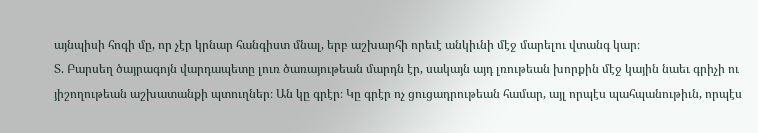այնպիսի հոգի մը, որ չէր կրնար հանգիստ մնալ, երբ աշխարհի որեւէ անկիւնի մէջ մարելու վտանգ կար։
Տ. Բարսեղ ծայրագոյն վարդապետը լուռ ծառայութեան մարդն էր, սակայն այդ լռութեան խորքին մէջ կային նաեւ գրիչի ու յիշողութեան աշխատանքի պտուղներ։ Ան կը գրէր։ Կը գրէր ոչ ցուցադրութեան համար, այլ որպէս պահպանութիւն, որպէս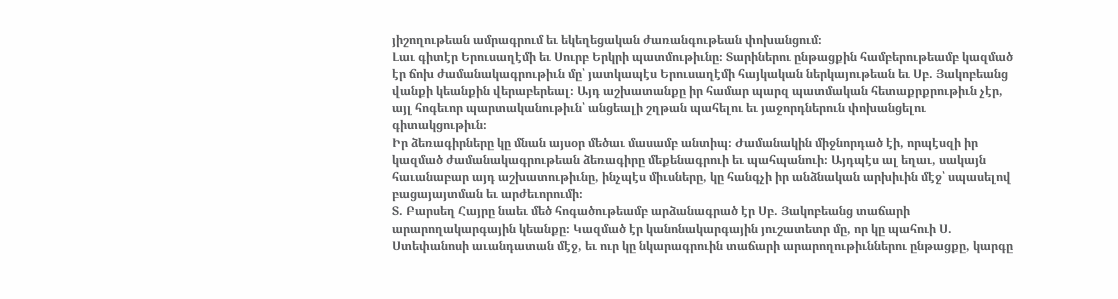յիշողութեան ամրագրում եւ եկեղեցական ժառանգութեան փոխանցում։
Լաւ գիտէր Երուսաղէմի եւ Սուրբ Երկրի պատմութիւնը։ Տարիներու ընթացքին համբերութեամբ կազմած էր ճոխ ժամանակագրութիւն մը՝ յատկապէս Երուսաղէմի հայկական ներկայութեան եւ Սբ. Յակոբեանց վանքի կեանքին վերաբերեալ։ Այդ աշխատանքը իր համար պարզ պատմական հետաքրքրութիւն չէր, այլ հոգեւոր պարտականութիւն՝ անցեալի շղթան պահելու եւ յաջորդներուն փոխանցելու գիտակցութիւն։
Իր ձեռագիրները կը մնան այսօր մեծաւ մասամբ անտիպ։ Ժամանակին միջնորդած էի, որպէսզի իր կազմած ժամանակագրութեան ձեռագիրը մեքենագրուի եւ պահպանուի։ Այդպէս ալ եղաւ, սակայն հաւանաբար այդ աշխատութիւնը, ինչպէս միւսները, կը հանգչի իր անձնական արխիւին մէջ՝ սպասելով բացայայտման եւ արժեւորումի։
Տ. Բարսեղ Հայրը նաեւ մեծ հոգածութեամբ արձանագրած էր Սբ. Յակոբեանց տաճարի արարողակարգային կեանքը։ Կազմած էր կանոնակարգային յուշատետր մը, որ կը պահուի Ս. Ստեփանոսի աւանդատան մէջ, եւ ուր կը նկարագրուին տաճարի արարողութիւններու ընթացքը, կարգը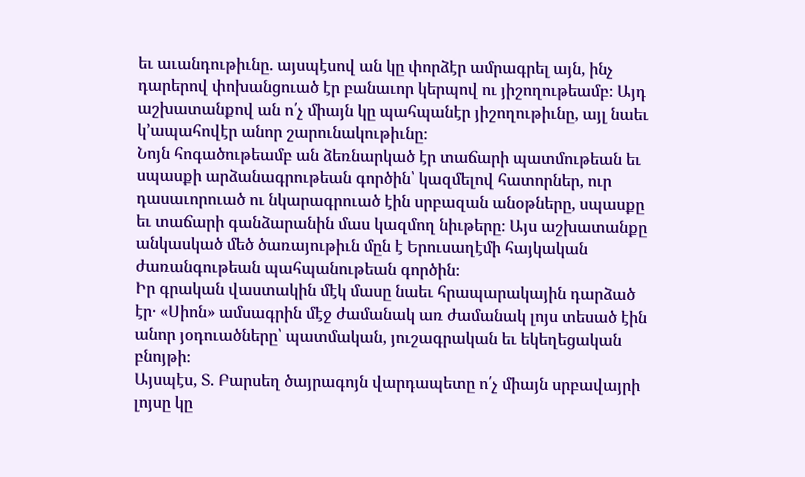եւ աւանդութիւնը. այսպէսով ան կը փորձէր ամրագրել այն, ինչ դարերով փոխանցուած էր բանաւոր կերպով ու յիշողութեամբ։ Այդ աշխատանքով ան ո՛չ միայն կը պահպանէր յիշողութիւնը, այլ նաեւ կ՚ապահովէր անոր շարունակութիւնը։
Նոյն հոգածութեամբ ան ձեռնարկած էր տաճարի պատմութեան եւ սպասքի արձանագրութեան գործին՝ կազմելով հատորներ, ուր դասաւորուած ու նկարագրուած էին սրբազան անօթները, սպասքը եւ տաճարի գանձարանին մաս կազմող նիւթերը։ Այս աշխատանքը անկասկած մեծ ծառայութիւն մըն է Երուսաղէմի հայկական ժառանգութեան պահպանութեան գործին։
Իր գրական վաստակին մէկ մասը նաեւ հրապարակային դարձած էր․ «Սիոն» ամսագրին մէջ ժամանակ առ ժամանակ լոյս տեսած էին անոր յօդուածները՝ պատմական, յուշագրական եւ եկեղեցական բնոյթի։
Այսպէս, Տ. Բարսեղ ծայրագոյն վարդապետը ո՛չ միայն սրբավայրի լոյսը կը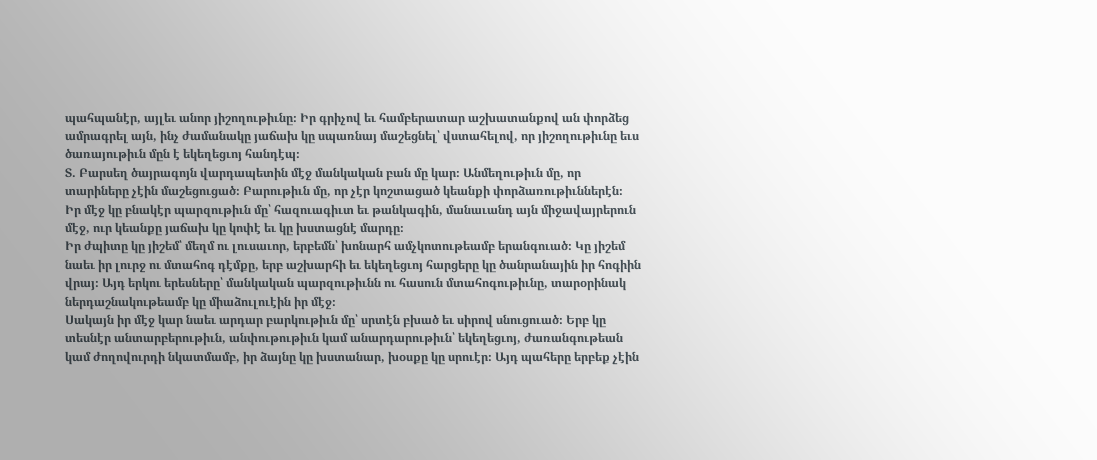պահպանէր, այլեւ անոր յիշողութիւնը։ Իր գրիչով եւ համբերատար աշխատանքով ան փորձեց ամրագրել այն, ինչ ժամանակը յաճախ կը սպառնայ մաշեցնել՝ վստահելով, որ յիշողութիւնը եւս ծառայութիւն մըն է եկեղեցւոյ հանդէպ։
Տ. Բարսեղ ծայրագոյն վարդապետին մէջ մանկական բան մը կար։ Անմեղութիւն մը, որ տարիները չէին մաշեցուցած։ Բարութիւն մը, որ չէր կոշտացած կեանքի փորձառութիւններէն։ Իր մէջ կը բնակէր պարզութիւն մը՝ հազուագիւտ եւ թանկագին, մանաւանդ այն միջավայրերուն մէջ, ուր կեանքը յաճախ կը կոփէ եւ կը խստացնէ մարդը։
Իր ժպիտը կը յիշեմ՝ մեղմ ու լուսաւոր, երբեմն՝ խոնարհ ամչկոտութեամբ երանգուած։ Կը յիշեմ նաեւ իր լուրջ ու մտահոգ դէմքը, երբ աշխարհի եւ եկեղեցւոյ հարցերը կը ծանրանային իր հոգիին վրայ։ Այդ երկու երեսները՝ մանկական պարզութիւնն ու հասուն մտահոգութիւնը, տարօրինակ ներդաշնակութեամբ կը միաձուլուէին իր մէջ։
Սակայն իր մէջ կար նաեւ արդար բարկութիւն մը՝ սրտէն բխած եւ սիրով սնուցուած։ Երբ կը տեսնէր անտարբերութիւն, անփութութիւն կամ անարդարութիւն՝ եկեղեցւոյ, ժառանգութեան կամ ժողովուրդի նկատմամբ, իր ձայնը կը խստանար, խօսքը կը սրուէր։ Այդ պահերը երբեք չէին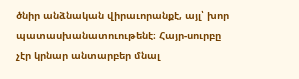ծնիր անձնական վիրաւորանքէ, այլ՝ խոր պատասխանատուութենէ։ Հայր-սուրբը չէր կրնար անտարբեր մնալ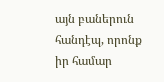այն բաներուն հանդէպ, որոնք իր համար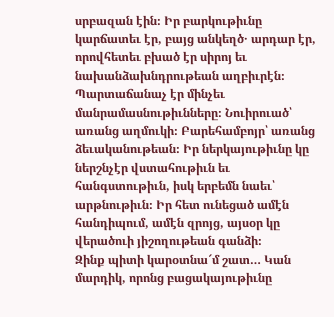սրբազան էին։ Իր բարկութիւնը կարճատեւ էր, բայց անկեղծ․ արդար էր, որովհետեւ բխած էր սիրոյ եւ նախանձախնդրութեան աղբիւրէն։
Պարտաճանաչ էր մինչեւ մանրամասնութիւնները։ Նուիրուած՝ առանց աղմուկի։ Բարեհամբոյր՝ առանց ձեւականութեան։ Իր ներկայութիւնը կը ներշնչէր վստահութիւն եւ հանգստութիւն, իսկ երբեմն նաեւ՝ արթնութիւն։ Իր հետ ունեցած ամէն հանդիպում, ամէն զրոյց, այսօր կը վերածուի յիշողութեան գանձի։
Զինք պիտի կարօտնա՜մ շատ… Կան մարդիկ, որոնց բացակայութիւնը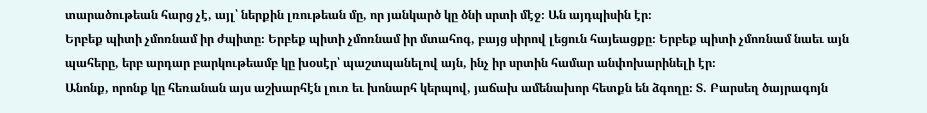տարածութեան հարց չէ, այլ՝ ներքին լռութեան մը, որ յանկարծ կը ծնի սրտի մէջ։ Ան այդպիսին էր։
Երբեք պիտի չմոռնամ իր ժպիտը։ Երբեք պիտի չմոռնամ իր մտահոգ, բայց սիրով լեցուն հայեացքը։ Երբեք պիտի չմոռնամ նաեւ այն պահերը, երբ արդար բարկութեամբ կը խօսէր՝ պաշտպանելով այն, ինչ իր սրտին համար անփոխարինելի էր։
Անոնք, որոնք կը հեռանան այս աշխարհէն լուռ եւ խոնարհ կերպով, յաճախ ամենախոր հետքն են ձգողը։ Տ. Բարսեղ ծայրագոյն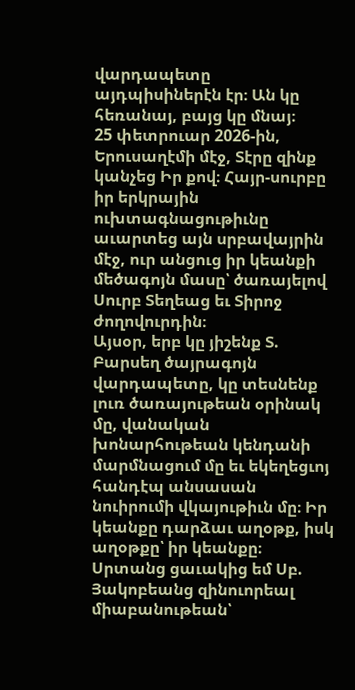վարդապետը այդպիսիներէն էր։ Ան կը հեռանայ, բայց կը մնայ։
25 փետրուար 2026-ին, Երուսաղէմի մէջ, Տէրը զինք կանչեց Իր քով։ Հայր-սուրբը իր երկրային ուխտագնացութիւնը աւարտեց այն սրբավայրին մէջ, ուր անցուց իր կեանքի մեծագոյն մասը՝ ծառայելով Սուրբ Տեղեաց եւ Տիրոջ ժողովուրդին։
Այսօր, երբ կը յիշենք Տ. Բարսեղ ծայրագոյն վարդապետը, կը տեսնենք լուռ ծառայութեան օրինակ մը, վանական խոնարհութեան կենդանի մարմնացում մը եւ եկեղեցւոյ հանդէպ անսասան նուիրումի վկայութիւն մը։ Իր կեանքը դարձաւ աղօթք, իսկ աղօթքը՝ իր կեանքը։
Սրտանց ցաւակից եմ Սբ. Յակոբեանց զինուորեալ միաբանութեան՝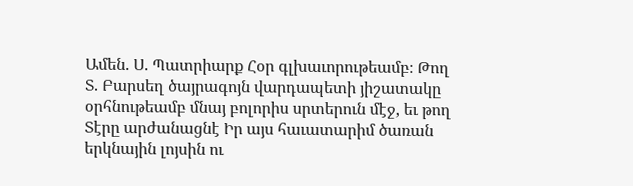Ամեն. Ս. Պատրիարք Հօր գլխաւորութեամբ։ Թող Տ. Բարսեղ ծայրագոյն վարդապետի յիշատակը օրհնութեամբ մնայ բոլորիս սրտերուն մէջ, եւ թող Տէրը արժանացնէ Իր այս հաւատարիմ ծառան երկնային լոյսին ու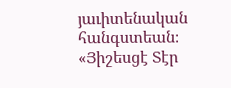յաւիտենական հանգստեան։
«Յիշեսցէ Տէր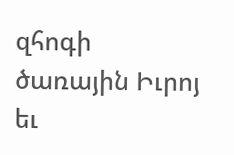զհոգի ծառային Իւրոյ եւ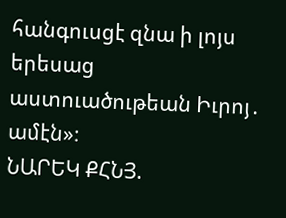հանգուսցէ զնա ի լոյս երեսաց աստուածութեան Իւրոյ․ ամէն»։
ՆԱՐԵԿ ՔՀՆՅ.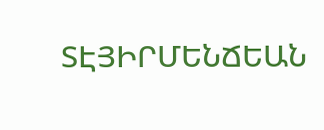ՏԷՅԻՐՄԵՆՃԵԱՆ